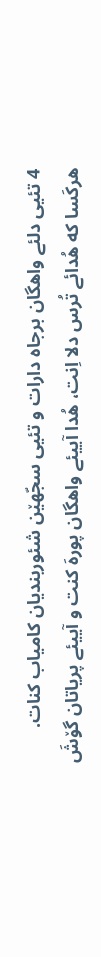4 تئیی دلئے واهگان برجاه دارات و تئیی سجّهێن شئوربندیان کامیاب کنات.
هرکَسا که هُدائے تُرس دلا اِنت، هُدا آییئے واهگان پورهَ کنت و آییئے پریاتان گۆشَ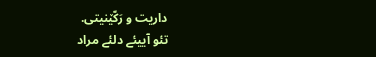داریت و رَکّێنیتی.
تئو آییئے دلئے مراد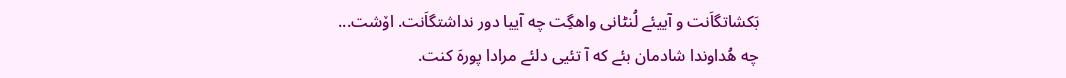بَکشاتگاَنت و آییئے لُنٹانی واهگِت چه آییا دور نداشتگاَنت. اۆشت...
چه هُداوندا شادمان بئے که آ تئیی دلئے مرادا پورهَ کنت.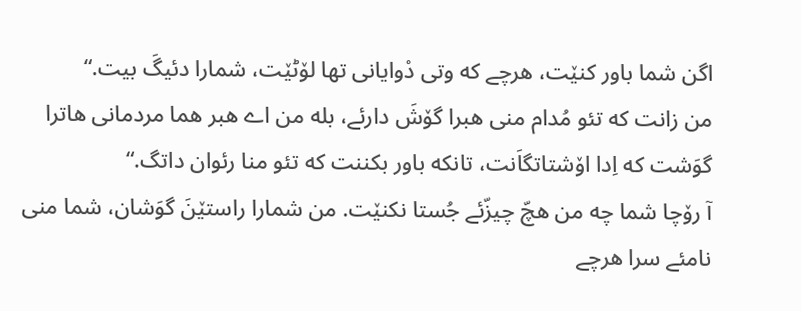اگن شما باور کنێت، هرچے که وتی دْوایانی تها لۆٹێت، شمارا دئیگَ بیت.“
من زانت که تئو مُدام منی هبرا گۆشَ دارئے، بله من اے هبر هما مردمانی هاترا گوَشت که اِدا اۆشتاتگاَنت، تانکه باور بکننت که تئو منا رئوان داتگ.“
آ رۆچا شما چه من هچّ چیزّئے جُستا نکنێت. من شمارا راستێنَ گوَشان، شما منی نامئے سرا هرچے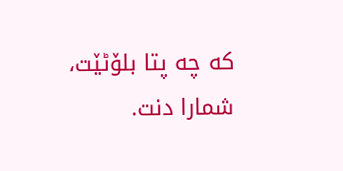که چه پتا بلۆٹێت، شمارا دنت.